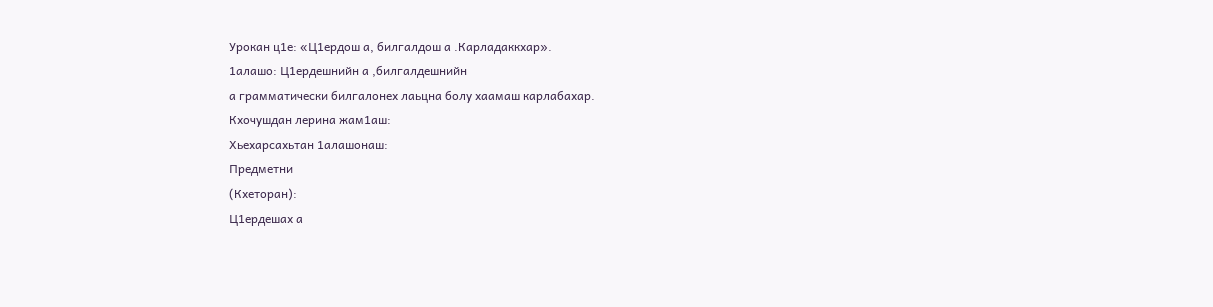Урокан ц1е: «Ц1ердош а, билгалдош а .Карладаккхар».
1алашо: Ц1ердешнийн а ,билгалдешнийн
а грамматически билгалонех лаьцна болу хаамаш карлабахар.
Кхочушдан лерина жам1аш:
Хьехарсахьтан 1алашонаш:
Предметни
(Кхеторан):
Ц1ердешах а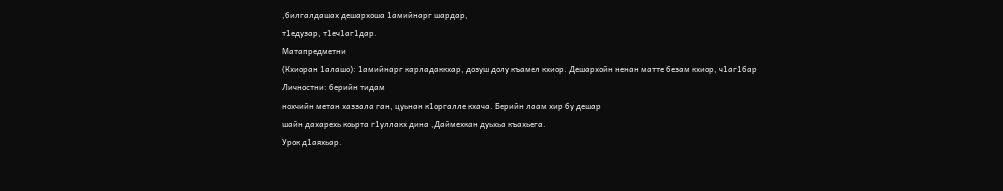,билгалдашах дешархоша 1амийнарг шардар,
т1едузар, т1еч1аг1дар.
Матапредметни
(Кхиоран 1алашо): 1амийнарг карладаккхар, дозуш долу къамел кхиор. Дешархойн ненан матте безам кхиор, ч1аг1бар
Личностни: берийн тидам
нохчийн метан хаззала ган, цуьнан к1оргалле кхача. Берийн лаам хир бу дешар
шайн дахарехь коьрта г1уллакх дина ,Даймехкан дуьхьа къахьега.
Урок д1аяхьар.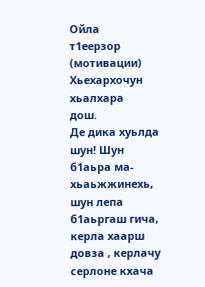Ойла
т1еерзор (мотивации)
Хьехархочун хьалхара
дош.
Де дика хуьлда шун! Шун б1аьра ма-хьаьжжинехь,
шун лепа б1аьргаш гича, керла хаарш довза , керлачу серлоне кхача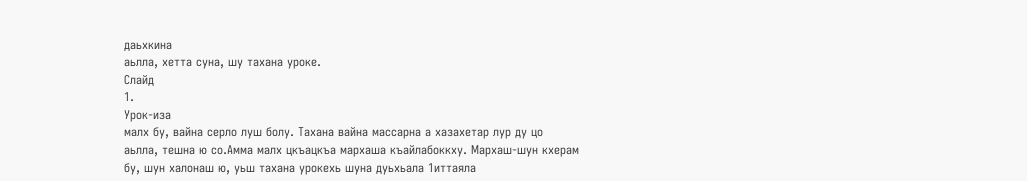даьхкина
аьлла, хетта суна, шу тахана уроке.
Слайд
1.
Урок-иза
малх бу, вайна серло луш болу. Тахана вайна массарна а хазахетар лур ду цо
аьлла, тешна ю со.Амма малх цкъацкъа мархаша къайлабоккху. Мархаш-шун кхерам
бу, шун халонаш ю, уьш тахана урокехь шуна дуьхьала 1иттаяла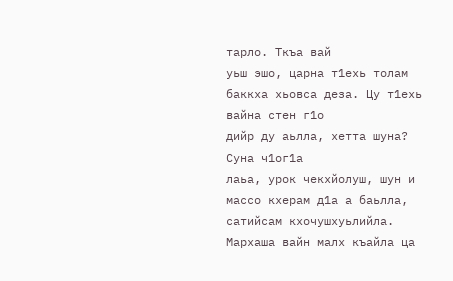тарло. Ткъа вай
уьш эшо, царна т1ехь толам баккха хьовса деза. Цу т1ехь вайна стен г1о
дийр ду аьлла, хетта шуна?
Суна ч1ог1а
лаьа, урок чекхйолуш, шун и массо кхерам д1а а баьлла, сатийсам кхочушхуьлийла.
Мархаша вайн малх къайла ца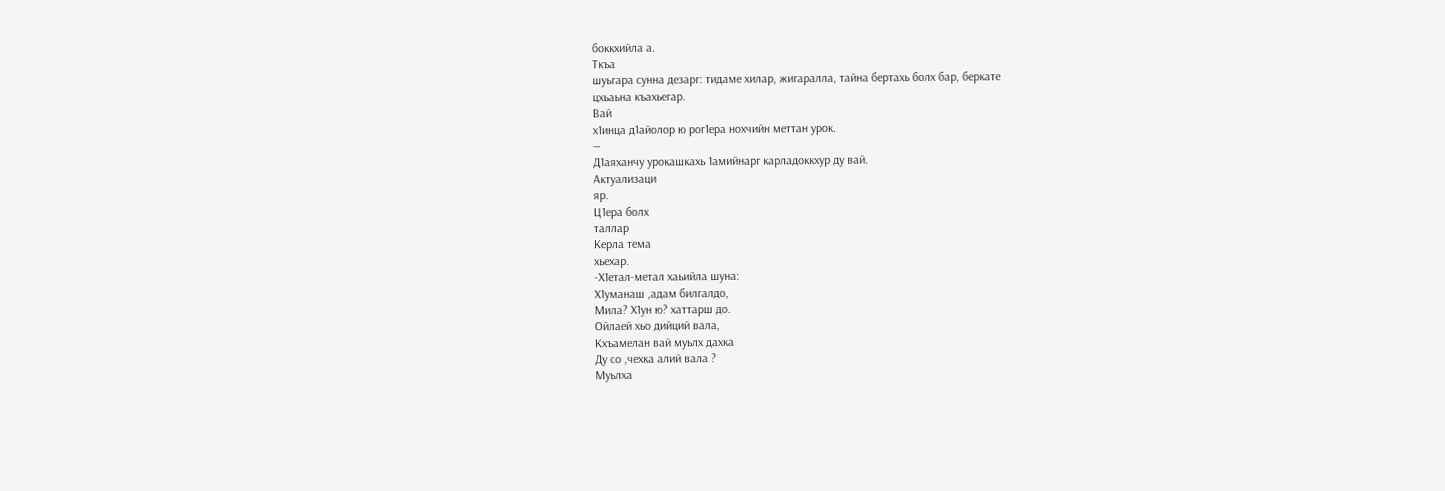боккхийла а.
Ткъа
шуьгара сунна дезарг: тидаме хилар, жигаралла, тайна бертахь болх бар, беркате
цхьаьна къахьегар.
Вай
х1инца д1айолор ю рог1ера нохчийн меттан урок.
—
Д1аяханчу урокашкахь 1амийнарг карладоккхур ду вай.
Актуализаци
яр.
Ц1ера болх
таллар
Керла тема
хьехар.
-Х1етал-метал хаьийла шуна:
Х1уманаш ,адам билгалдо,
Мила? Х1ун ю? хаттарш до.
Ойлаей хьо дийций вала,
Кхъамелан вай муьлх дахка
Ду со ,чехка алий вала ?
Муьлха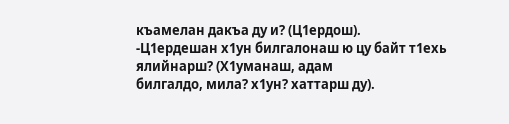къамелан дакъа ду и? (Ц1ердош).
-Ц1ердешан х1ун билгалонаш ю цу байт т1ехь ялийнарш? (Х1уманаш, адам
билгалдо, мила? х1ун? хаттарш ду).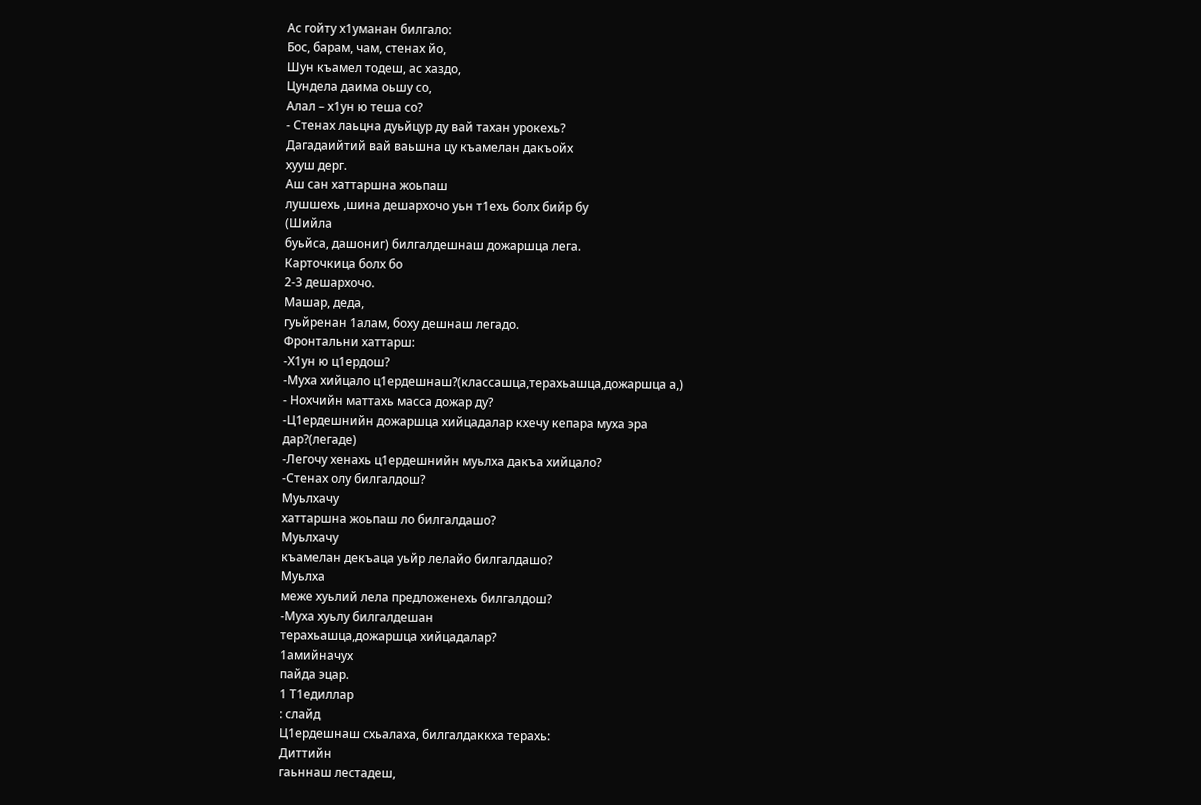Ас гойту х1уманан билгало:
Бос, барам, чам, стенах йо,
Шун къамел тодеш, ас хаздо,
Цундела даима оьшу со,
Алал – х1ун ю теша со?
- Стенах лаьцна дуьйцур ду вай тахан урокехь?
Дагадаийтий вай ваьшна цу къамелан дакъойх
хууш дерг.
Аш сан хаттаршна жоьпаш
лушшехь ,шина дешархочо уьн т1ехь болх бийр бу
(Шийла
буьйса, дашониг) билгалдешнаш дожаршца лега.
Карточкица болх бо
2-3 дешархочо.
Машар, деда,
гуьйренан 1алам, боху дешнаш легадо.
Фронтальни хаттарш:
-Х1ун ю ц1ердош?
-Муха хийцало ц1ердешнаш?(классашца,терахьашца,дожаршца а,)
- Нохчийн маттахь масса дожар ду?
-Ц1ердешнийн дожаршца хийцадалар кхечу кепара муха эра
дар?(легаде)
-Легочу хенахь ц1ердешнийн муьлха дакъа хийцало?
-Стенах олу билгалдош?
Муьлхачу
хаттаршна жоьпаш ло билгалдашо?
Муьлхачу
къамелан декъаца уьйр лелайо билгалдашо?
Муьлха
меже хуьлий лела предложенехь билгалдош?
-Муха хуьлу билгалдешан
терахьашца,дожаршца хийцадалар?
1амийначух
пайда эцар.
1 Т1едиллар
: слайд
Ц1ердешнаш схьалаха, билгалдаккха терахь:
Диттийн
гаьннаш лестадеш,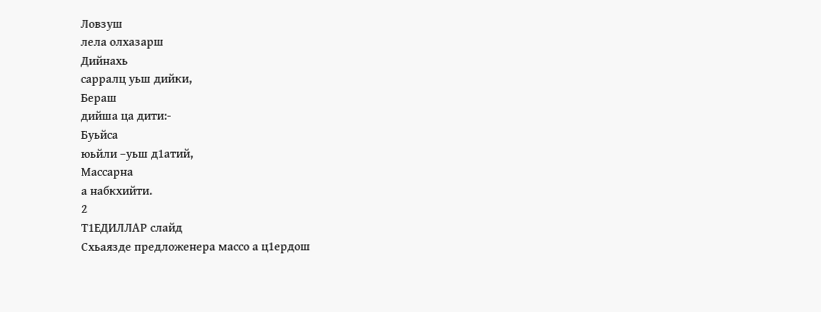Ловзуш
лела олхазарш
Дийнахь
сарралц уьш дийки,
Бераш
дийша ца дити:-
Буьйса
юьйли –уьш д1атий,
Массарна
а набкхийти.
2
Т1ЕДИЛЛАР слайд
Схьаязде предложенера массо а ц1ердош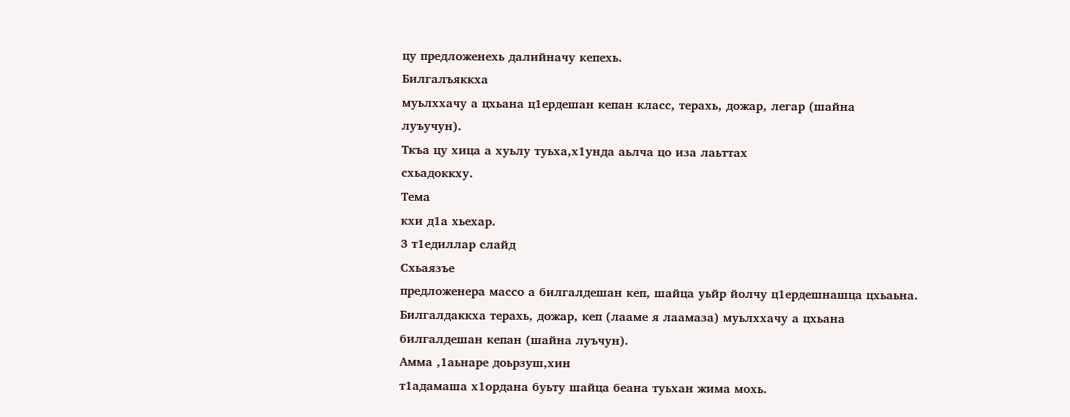цу предложенехь далийначу кепехь.
Билгалъяккха
муьлххачу а цхьана ц1ердешан кепан класс, терахь, дожар, легар (шайна
луъучун).
Ткъа цу хица а хуьлу туьха,х1унда аьлча цо иза лаьттах
схьадоккху.
Тема
кхи д1а хьехар.
3 т1едиллар слайд
Схьаязъе
предложенера массо а билгалдешан кеп, шайца уьйр йолчу ц1ердешнашца цхьаьна.
Билгалдаккха терахь, дожар, кеп (лааме я лаамаза) муьлххачу а цхьана
билгалдешан кепан (шайна луъчун).
Амма ,1аьнаре доьрзуш,хин
т1адамаша х1ордана буьту шайца беана туьхан жима мохь.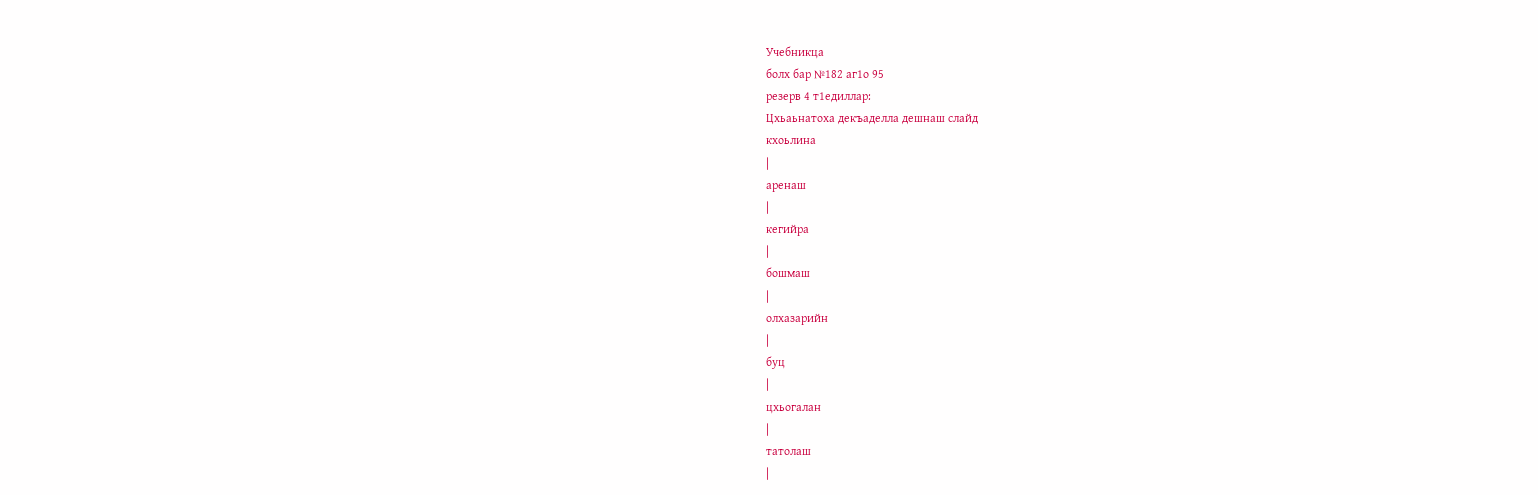Учебникца
болх бар №182 аг1о 95
резерв 4 т1едиллар:
Цхьаьнатоха декъаделла дешнаш слайд
кхоьлина
|
аренаш
|
кегийра
|
бошмаш
|
олхазарийн
|
буц
|
цхьогалан
|
татолаш
|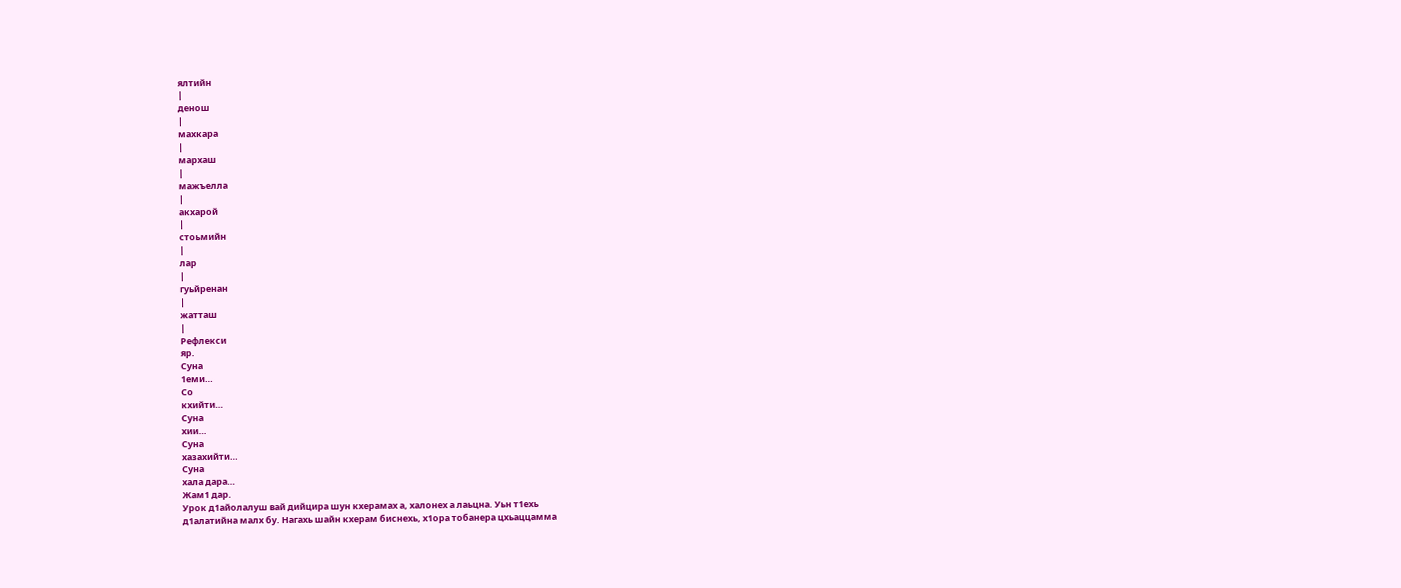ялтийн
|
денош
|
махкара
|
мархаш
|
мажъелла
|
акхарой
|
стоьмийн
|
лар
|
гуьйренан
|
жатташ
|
Рефлекси
яр.
Суна
1еми…
Со
кхийти…
Суна
хии…
Суна
хазахийти…
Суна
хала дара…
Жам1 дар.
Урок д1айолалуш вай дийцира шун кхерамах а, халонех а лаьцна. Уьн т1ехь
д1алатийна малх бу. Нагахь шайн кхерам биснехь, х1ора тобанера цхьаццамма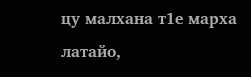цу малхана т1е марха латайо,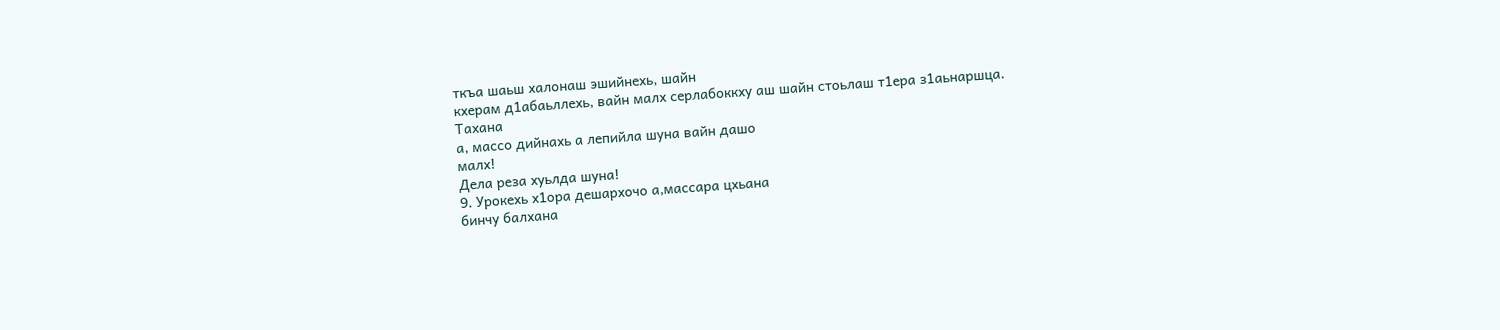ткъа шаьш халонаш эшийнехь, шайн
кхерам д1абаьллехь, вайн малх серлабоккху аш шайн стоьлаш т1ера з1аьнаршца.
Тахана
а, массо дийнахь а лепийла шуна вайн дашо
малх!
Дела реза хуьлда шуна!
9. Урокехь х1ора дешархочо а,массара цхьана
бинчу балхана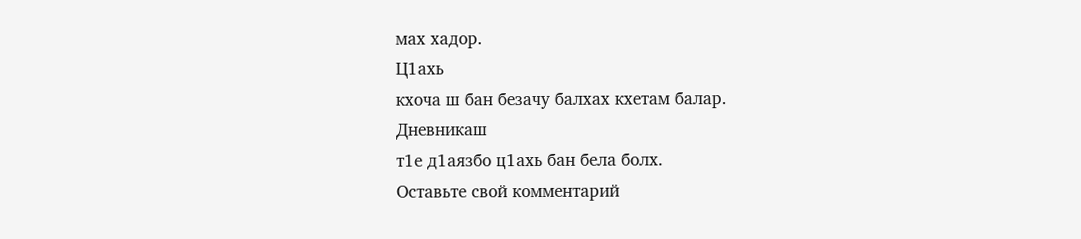мах хадор.
Ц1ахь
кхоча ш бан безачу балхах кхетам балар.
Дневникаш
т1е д1аязбо ц1ахь бан бела болх.
Оставьте свой комментарий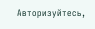Авторизуйтесь,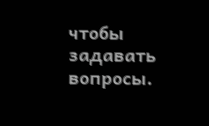чтобы задавать вопросы.